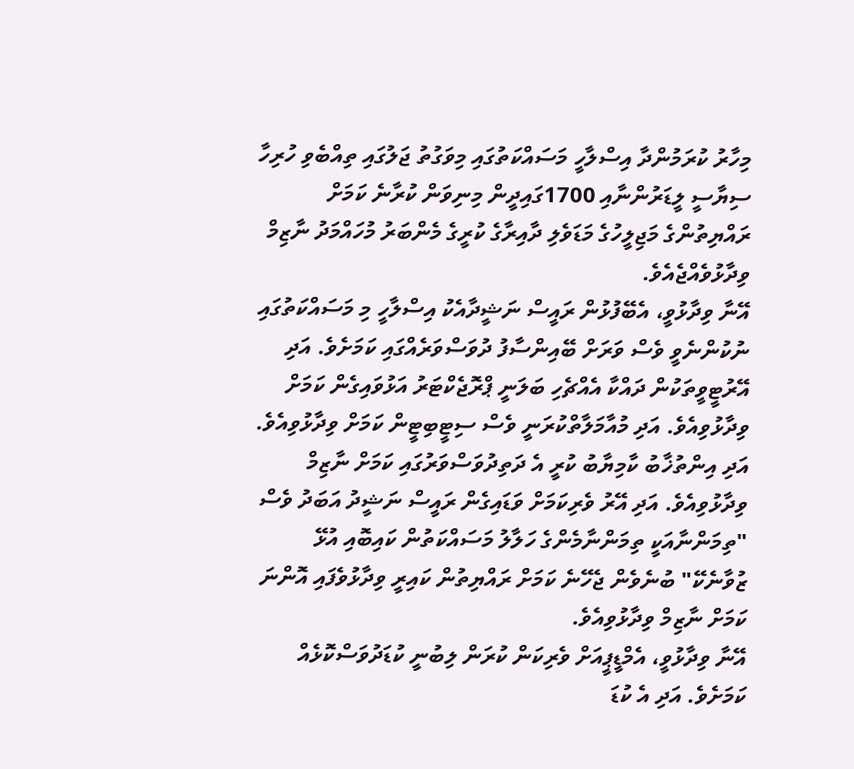މިހާރު ކުރަމުންދާ އިސްލާހީ މަސައްކަތުގައި މިވަގުތު ޖަލުގައި ތިއްބެވި ހުރިހާ ސިޔާސީ ލީޑަރުންނާއި 1700ގައިދީން މިނިވަން ކުރާނެ ކަމަށް ރައްޔިތުންގެ މަޖިލީހުގެ މަޑަވެލި ދާއިރާގެ ކުރީގެ މެންބަރު މުހައްމަދު ނާޒިމް ވިދާޅުވެއްޖެއެވެ.
އޭނާ ވިދާޅުވީ، އެބޭފުޅުން ރައީސް ނަޝީދާއެކު އިސްލާހީ މި މަސައްކަތުގައި ނުކުންނެވީ ވެސް ވަރަށް ބޭއިންސާފު ދުވަސްވަރެއްގައި ކަމަށެވެ. އަދި އޭރުޓީވީތަކުން ދައްކާ އެއްޗެހި ބަލަނީ ޕްރޮޖެކްޓަރު އަޅުވައިގެން ކަމަށް ވިދާޅުވިއެވެ. އަދި މުއާމަލާތްކުރަނީ ވެސް ސިޓީބިޓީން ކަމަށް ވިދާޅުވިއެވެ. އަދި އިންތުޚާބު ކާމިޔާބު ކުރީ އެ ދަތިދުވަސްވަރުގައި ކަމަށް ނާޒިމް ވިދާޅުވިއެވެ. އަދި އޭރު ވެރިކަމަށް ވަޑައިގެން ރައީސް ނަޝީދު އަބަދު ވެސް "ތިމަންނާއަކީ ތިމަންނާމެންގެ ހަލާލު މަސައްކަތުން ކައިބޮއި އުޅޭ ޒުވާނެކޭ" ބުނެވެން ޖެހޭނެ ކަމަށް ރައްޔިތުން ކައިރީ ވިދާޅުވެފައި އޮންނަ ކަމަށް ނާޒިމް ވިދާޅުވިއެވެ.
އޭނާ ވިދާޅުވީ، އެމްޑީޕީއަށް ވެރިކަން ކުރަން ލިބުނީ ކުޑަދުވަސްކޮޅެއް ކަމަށެވެ. އަދި އެ ކުޑަ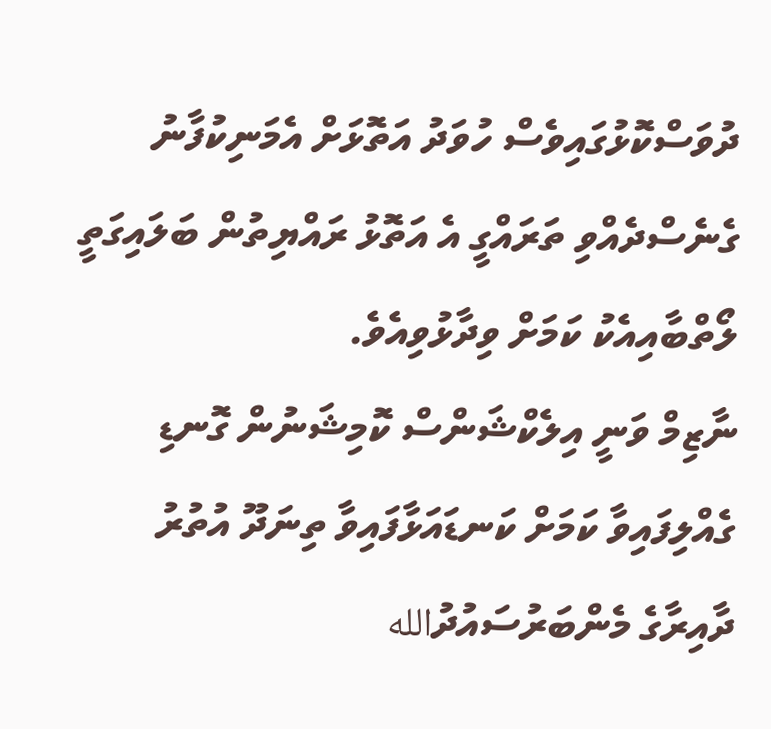ދުވަސްކޮޅުގައިވެސް ހުވަދު އަތޮޅަށް އެމަނިކުފާނު ގެނެސްދެއްވި ތަރައްގީ އެ އަތޮޅު ރައްޔިތުން ބަލައިގަތީ ލޯތްބާއިއެކު ކަމަށް ވިދާޅުވިއެވެ.
ނާޒިމް ވަނީ އިލެކްޝަންސް ކޮމިޝަނުން ގޮނޑި ގެއްލިފައިވާ ކަމަށް ކަނޑައަޅާފައިވާ ތިނަދޫ އުތުރު ދާއިރާގެ މެންބަރުސައުދުالله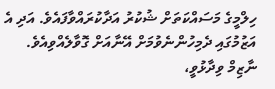ހިލްމީގެ މަސައްކަތަށް ޝުކުރު އަދާކުރައްވާފައެވެ. އަދި އެ އަޒުމުގައި ދެމިހުންނެވުމަށް އޭނާއަށް ގޮވާލެއްވިއެވެ.
ނާޒިމް ވިދާޅުވީ،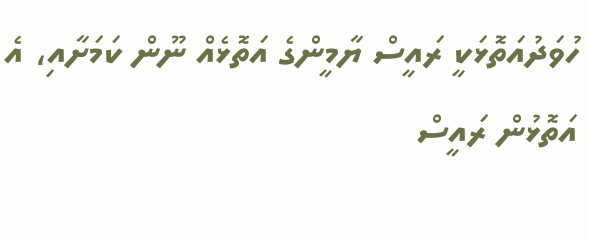ހުވަދުއަތޮޅަކީ ރައީސް ޔާމީންގެ އަތޮޅެއް ނޫން ކަމަށާއި، އެ އަތޮޅުން ރައީސް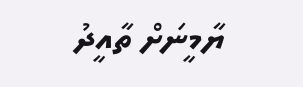ޔާމީނަށް ތާއީދު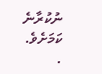ނުކުރާނެ ކަމަށެވެ. .